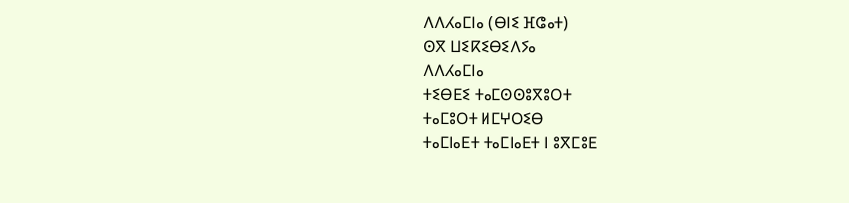ⴷⴷⵃⴰⵎⵏⴰ (ⴱⵏⵉ ⴼⵛⴰⵜ)
ⵙⴳ ⵡⵉⴽⵉⴱⵉⴷⵢⴰ
ⴷⴷⵃⴰⵎⵏⴰ
ⵜⵉⴱⴹⵉ ⵜⴰⵎⵙⵙⵓⴳⵓⵔⵜ
ⵜⴰⵎⵓⵔⵜ ⵍⵎⵖⵔⵉⴱ
ⵜⴰⵎⵏⴰⴹⵜ ⵜⴰⵎⵏⴰⴹⵜ ⵏ ⵓⴳⵎⵓⴹ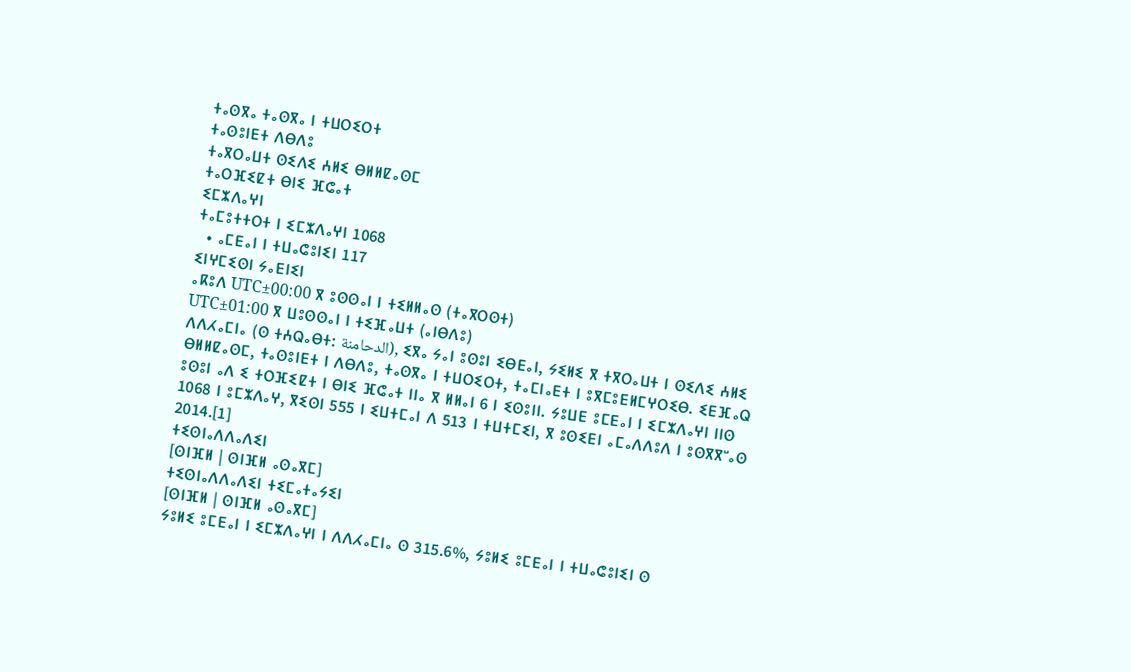ⵜⴰⵙⴳⴰ ⵜⴰⵙⴳⴰ ⵏ ⵜⵡⵔⵉⵔⵜ
ⵜⴰⵙⵓⵏⴹⵜ ⴷⴱⴷⵓ
ⵜⴰⴳⵔⴰⵡⵜ ⵙⵉⴷⵉ ⵄⵍⵉ ⴱⵍⵍⵇⴰⵙⵎ
ⵜⴰⵔⴼⵉⵇⵜ ⴱⵏⵉ ⴼⵛⴰⵜ
ⵉⵎⵣⴷⴰⵖⵏ
ⵜⴰⵎⵓⵜⵜⵔⵜ ⵏ ⵉⵎⵣⴷⴰⵖⵏ 1068
  • ⴰⵎⴹⴰⵏ ⵏ ⵜⵡⴰⵛⵓⵏⵉⵏ 117
ⵉⵏⵖⵎⵉⵙⵏ ⵢⴰⴹⵏⵉⵏ
ⴰⴽⵓⴷ UTC±00:00 ⴳ ⵓⵙⵙⴰⵏ ⵏ ⵜⵉⵍⵍⴰⵙ (ⵜⴰⴳⵔⵙⵜ)
UTC±01:00 ⴳ ⵡⵓⵙⵙⴰⵏ ⵏ ⵜⵉⴼⴰⵡⵜ (ⴰⵏⴱⴷⵓ)
ⴷⴷⵃⴰⵎⵏⴰ (ⵙ ⵜⵄⵕⴰⴱⵜ: الدحامنة), ⵉⴳⴰ ⵢⴰⵏ ⵓⵙⵓⵏ ⵉⴱⴹⴰⵏ, ⵢⵉⵍⵉ ⴳ ⵜⴳⵔⴰⵡⵜ ⵏ ⵙⵉⴷⵉ ⵄⵍⵉ ⴱⵍⵍⵇⴰⵙⵎ, ⵜⴰⵙⵓⵏⴹⵜ ⵏ ⴷⴱⴷⵓ, ⵜⴰⵙⴳⴰ ⵏ ⵜⵡⵔⵉⵔⵜ, ⵜⴰⵎⵏⴰⴹⵜ ⵏ ⵓⴳⵎⵓⴹⵍⵎⵖⵔⵉⴱ. ⵉⴹⴼⴰⵕ ⵓⵙⵓⵏ ⴰⴷ ⵉ ⵜⵔⴼⵉⵇⵜ ⵏ ⴱⵏⵉ ⴼⵛⴰⵜ ⵏⵏⴰ ⴳ ⵍⵍⴰⵏ 6 ⵏ ⵉⵙⵓⵏⵏ. ⵢⵓⵡⴹ ⵓⵎⴹⴰⵏ ⵏ ⵉⵎⵣⴷⴰⵖⵏ ⵏⵏⵙ 1068 ⵏ ⵓⵎⵣⴷⴰⵖ, ⴳⵉⵙⵏ 555 ⵏ ⵉⵡⵜⵎⴰⵏ ⴷ 513 ⵏ ⵜⵡⵜⵎⵉⵏ, ⴳ ⵓⵙⵉⴹⵏ ⴰⵎⴰⴷⴷⵓⴷ ⵏ ⵓⵙⴳⴳⵯⴰⵙ 2014.[1]
ⵜⵉⵙⵏⴰⴷⴷⴰⴷⵉⵏ
[ⵙⵏⴼⵍ | ⵙⵏⴼⵍ ⴰⵙⴰⴳⵎ]
ⵜⵉⵙⵏⴰⴷⴷⴰⴷⵉⵏ ⵜⵉⵎⴰⵜⴰⵢⵉⵏ
[ⵙⵏⴼⵍ | ⵙⵏⴼⵍ ⴰⵙⴰⴳⵎ]
ⵢⵓⵍⵉ ⵓⵎⴹⴰⵏ ⵏ ⵉⵎⵣⴷⴰⵖⵏ ⵏ ⴷⴷⵃⴰⵎⵏⴰ ⵙ 315.6%, ⵢⵓⵍⵉ ⵓⵎⴹⴰⵏ ⵏ ⵜⵡⴰⵛⵓⵏⵉⵏ ⵙ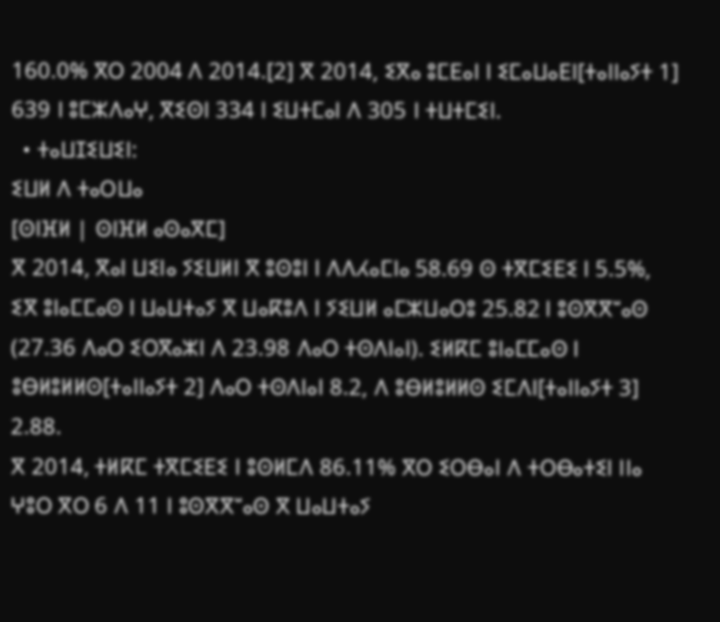160.0% ⴳⵔ 2004 ⴷ 2014.[2] ⴳ 2014, ⵉⴳⴰ ⵓⵎⴹⴰⵏ ⵏ ⵉⵎⴰⵡⴰⴹⵏ[ⵜⴰⵏⵏⴰⵢⵜ 1] 639 ⵏ ⵓⵎⵣⴷⴰⵖ, ⴳⵉⵙⵏ 334 ⵏ ⵉⵡⵜⵎⴰⵏ ⴷ 305 ⵏ ⵜⵡⵜⵎⵉⵏ.
  • ⵜⴰⵡⵊⵉⵡⵉⵏ:
ⵉⵡⵍ ⴷ ⵜⴰⵔⵡⴰ
[ⵙⵏⴼⵍ | ⵙⵏⴼⵍ ⴰⵙⴰⴳⵎ]
ⴳ 2014, ⴳⴰⵏ ⵡⵉⵏⴰ ⵢⵉⵡⵍⵏ ⴳ ⵓⵙⵓⵏ ⵏ ⴷⴷⵃⴰⵎⵏⴰ 58.69 ⵙ ⵜⴳⵎⵉⴹⵉ ⵏ 5.5%, ⵉⴳ ⵓⵏⴰⵎⵎⴰⵙ ⵏ ⵡⴰⵡⵜⴰⵢ ⴳ ⵡⴰⴽⵓⴷ ⵏ ⵢⵉⵡⵍ ⴰⵎⵣⵡⴰⵔⵓ 25.82 ⵏ ⵓⵙⴳⴳⵯⴰⵙ (27.36 ⴷⴰⵔ ⵉⵔⴳⴰⵣⵏ ⴷ 23.98 ⴷⴰⵔ ⵜⵙⴷⵏⴰⵏ). ⵉⵍⴽⵎ ⵓⵏⴰⵎⵎⴰⵙ ⵏ ⵓⴱⵍⵓⵍⵍⵙ[ⵜⴰⵏⵏⴰⵢⵜ 2] ⴷⴰⵔ ⵜⵙⴷⵏⴰⵏ 8.2, ⴷ ⵓⴱⵍⵓⵍⵍⵙ ⵉⵎⴷⵏ[ⵜⴰⵏⵏⴰⵢⵜ 3] 2.88.
ⴳ 2014, ⵜⵍⴽⵎ ⵜⴳⵎⵉⴹⵉ ⵏ ⵓⵙⵍⵎⴷ 86.11% ⴳⵔ ⵉⵔⴱⴰⵏ ⴷ ⵜⵔⴱⴰⵜⵉⵏ ⵏⵏⴰ ⵖⵓⵔ ⴳⵔ 6 ⴷ 11 ⵏ ⵓⵙⴳⴳⵯⴰⵙ ⴳ ⵡⴰⵡⵜⴰⵢ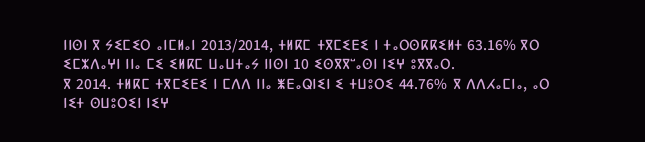ⵏⵏⵙⵏ ⴳ ⵢⵉⵎⵉⵔ ⴰⵏⵎⵍⴰⵏ 2013/2014, ⵜⵍⴽⵎ ⵜⴳⵎⵉⴹⵉ ⵏ ⵜⴰⵔⵙⴽⴽⵉⵍⵜ 63.16% ⴳⵔ ⵉⵎⵣⴷⴰⵖⵏ ⵏⵏⴰ ⵎⵉ ⵉⵍⴽⵎ ⵡⴰⵡⵜⴰⵢ ⵏⵏⵙⵏ 10 ⵉⵙⴳⴳⵯⴰⵙⵏ ⵏⵉⵖ ⵓⴳⴳⴰⵔ.
ⴳ 2014. ⵜⵍⴽⵎ ⵜⴳⵎⵉⴹⵉ ⵏ ⵎⴷⴷ ⵏⵏⴰ ⵥⴹⴰⵕⵏⵉⵏ ⵉ ⵜⵡⵓⵔⵉ 44.76% ⴳ ⴷⴷⵃⴰⵎⵏⴰ, ⴰⵔ ⵏⵉⵜ ⵙⵡⵓⵔⵉⵏ ⵏⵉⵖ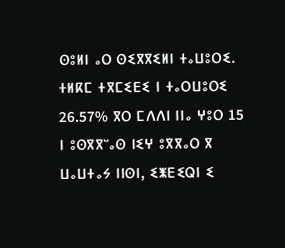ⵙⵓⵍⵏ ⴰⵔ ⵙⵉⴳⴳⵉⵍⵏ ⵜⴰⵡⵓⵔⵉ. ⵜⵍⴽⵎ ⵜⴳⵎⵉⴹⵉ ⵏ ⵜⴰⵔⵡⵓⵔⵉ 26.57% ⴳⵔ ⵎⴷⴷⵏ ⵏⵏⴰ ⵖⵓⵔ 15 ⵏ ⵓⵙⴳⴳⵯⴰⵙ ⵏⵉⵖ ⵓⴳⴳⴰⵔ ⴳ ⵡⴰⵡⵜⴰⵢ ⵏⵏⵙⵏ, ⵉⵥⴹⵉⵕⵏ ⵉ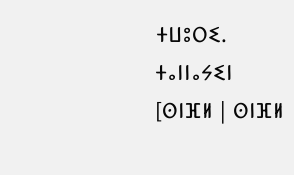ⵜⵡⵓⵔⵉ.
ⵜⴰⵏⵏⴰⵢⵉⵏ
[ⵙⵏⴼⵍ | ⵙⵏⴼⵍ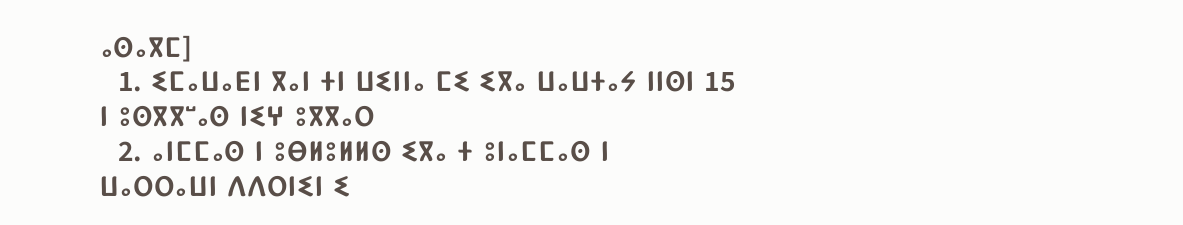ⴰⵙⴰⴳⵎ]
  1. ⵉⵎⴰⵡⴰⴹⵏ ⴳⴰⵏ ⵜⵏ ⵡⵉⵏⵏⴰ ⵎⵉ ⵉⴳⴰ ⵡⴰⵡⵜⴰⵢ ⵏⵏⵙⵏ 15 ⵏ ⵓⵙⴳⴳⵯⴰⵙ ⵏⵉⵖ ⵓⴳⴳⴰⵔ
  2. ⴰⵏⵎⵎⴰⵙ ⵏ ⵓⴱⵍⵓⵍⵍⵙ ⵉⴳⴰ ⵜ ⵓⵏⴰⵎⵎⴰⵙ ⵏ ⵡⴰⵔⵔⴰⵡⵏ ⴷⴷⵔⵏⵉⵏ ⵉ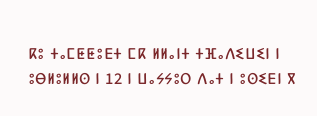ⴽⵓ ⵜⴰⵎⵟⵟⵓⴹⵜ ⵎⴽ ⵍⵍⴰⵏⵜ ⵜⴼⴰⴷⵉⵡⵉⵏ ⵏ ⵓⴱⵍⵓⵍⵍⵙ ⵏ 12 ⵏ ⵡⴰⵢⵢⵓⵔ ⴷⴰⵜ ⵏ ⵓⵙⵉⴹⵏ ⴳ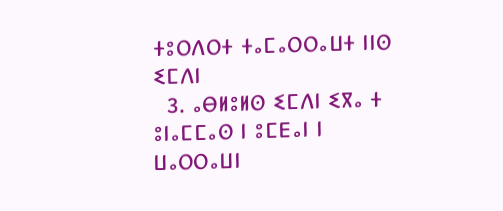ⵜⵓⵔⴷⵔⵜ ⵜⴰⵎⴰⵔⵔⴰⵡⵜ ⵏⵏⵙ ⵉⵎⴷⵏ
  3. ⴰⴱⵍⵓⵍⵙ ⵉⵎⴷⵏ ⵉⴳⴰ ⵜ ⵓⵏⴰⵎⵎⴰⵙ ⵏ ⵓⵎⴹⴰⵏ ⵏ ⵡⴰⵔⵔⴰⵡⵏ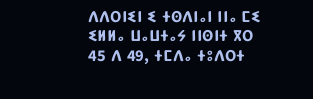ⴷⴷⵔⵏⵉⵏ ⵉ ⵜⵙⴷⵏⴰⵏ ⵏⵏⴰ ⵎⵉ ⵉⵍⵍⴰ ⵡⴰⵡⵜⴰⵢ ⵏⵏⵙⵏⵜ ⴳⵔ 45 ⴷ 49, ⵜⵎⴷⴰ ⵜⵓⴷⵔⵜ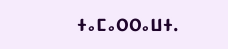ⵜⴰⵎⴰⵔⵔⴰⵡⵜ.